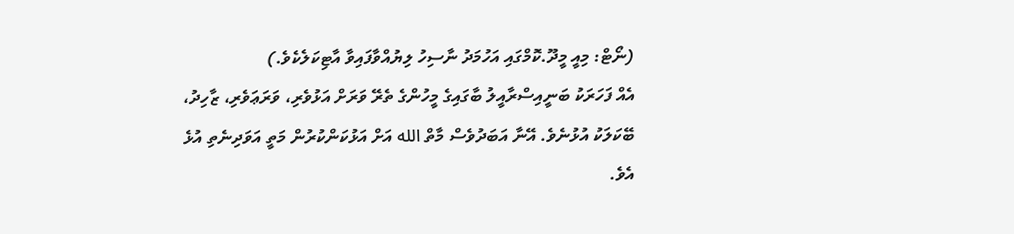(ނޯޓް: މިއީ މީދޫ.ކޮމްގައި އަހުމަދު ނާސިހު ލިޔުއްވާފައިވާ އާޓިކަލެކެވެ.)
އެއް ފަހަރަކު ބަނީއިސްރާއީލު ބާގައިގެ މީހުންގެ ތެރޭ ވަރަށް އަޅުވެރި، ވަރަޢަވެރި، ޒާހިދު، ބޭކަލަކު އުޅުނެވެ. އޭނާ އަބަދުވެސް މާތް الله އަށް އަޅުކަންކުރުން މަތީ އަވަދިނެތި އުޅެ އެވެ.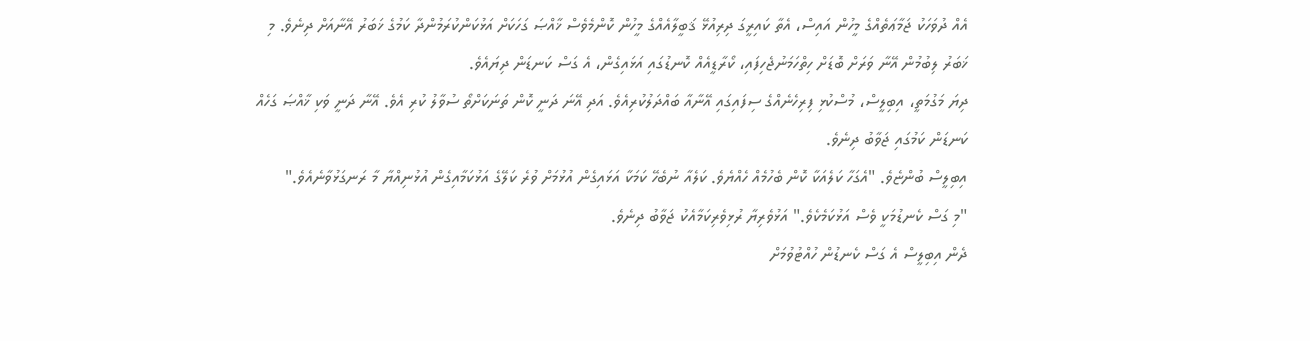އެއް ދުވަހަކު ޖަމާޢަތެއްގެ މީހުން އައިސް، އެތާ ކައިރީގަ ދިރިއުޅޭ ޤަބީލާއެއްގެ މީހުން ކޮންމެވެސް ޚާއްޞަ ގަހަކަށް އަޅުކަންކުރަމުންދާ ކަމުގެ ޚަބަރު އޭނާއަށް ދިނެވެ. މި ޚަބަރު ލިބުމުން އޭނާ ވަރަށް ބޮޑަށް ހިތްހަމަނުޖެހިފައި، ކޯރާޑީއެއް ކޮނޑުގައި އަޅައިގެން، އެ ގަސް ކަނޑަން ދިޔައެވެ.
ދިޔަ މަގުމަތީ، އިބިލީސް، މުސްކުޅި ފިރިހެނެއްގެ ސިފައިގައި އޭނާއާ ބައްދަލުކުރިއެވެ. އަދި އޭނަ ދަނީ ކޮން ތަނަކަށްތޯ ސުވާލު ކުރި އެވެ. އޭނާ ދަނީ ވަކި ޚާއްޞަ ގަހެއް ކަނޑަން ކަމުގައި ޖަވާބު ދިނެވެ.
އިބިލީސް ބުންޏެވެ. "އެގަހާ ކަލެއަކާ ކޮން ބެހުމެއް ހެއްޔެވެ. ކަލެއާ ނުބެހޭ ކަމަކާ އަޅައިގެން އުޅުމަށް ވުރެ ކަލޭގެ އަޅުކަމާއިގެން އުޅުނިއްޔާ މާ ރަނގަޅުވާނެއެވެ."
"މި ގަސް ކެނޑުމަކީ ވެސް އަޅުކަމެކެވެ." އަޅުވެރިޔާ ރުޅިވެރިކަމާއެކު ޖަވާބު ދިނެވެ.
ދެން އިބިލީސް އެ ގަސް ކެނޑުން ހުއްޓުވުމަށް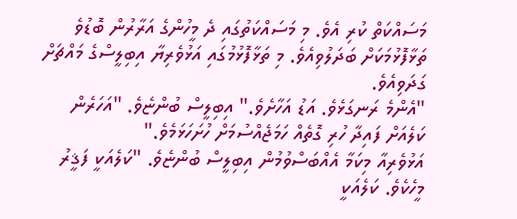މަސައްކަތް ކުރި އެވެ. މި މަސައްކަތުގައި ދެ މީހުންގެ އަރާރުން ބޮޑުވެ ތަޅާފޮޅުމަކަށް ބަދަލުވިއެވެ. މި ތަޅާފޮޅުމުގައި އަޅުވެރިޔާ އިބިލީސްގެ މައްޗަށް ގަދަވިއެވެ.
"އެންމެ ރަނގަޅެވެ. އަޑު އަހާށެވެ." އިބިލީސް ބުންޏެވެ. "އަހަރެން ކަލެއަށް ފައިދާ ހުރި ގޮތެއް ހަމަޖެއްސުމަށް ހުށަހަޅަމެވެ."
އަޅުވެރިއާ މިކަމާ އެއްބަސްވުމުން އިބިލީސް ބުންޏެވެ. "ކަލެއަކީ ފަޤީރު މީހެކެވެ. ކަލެއަކީ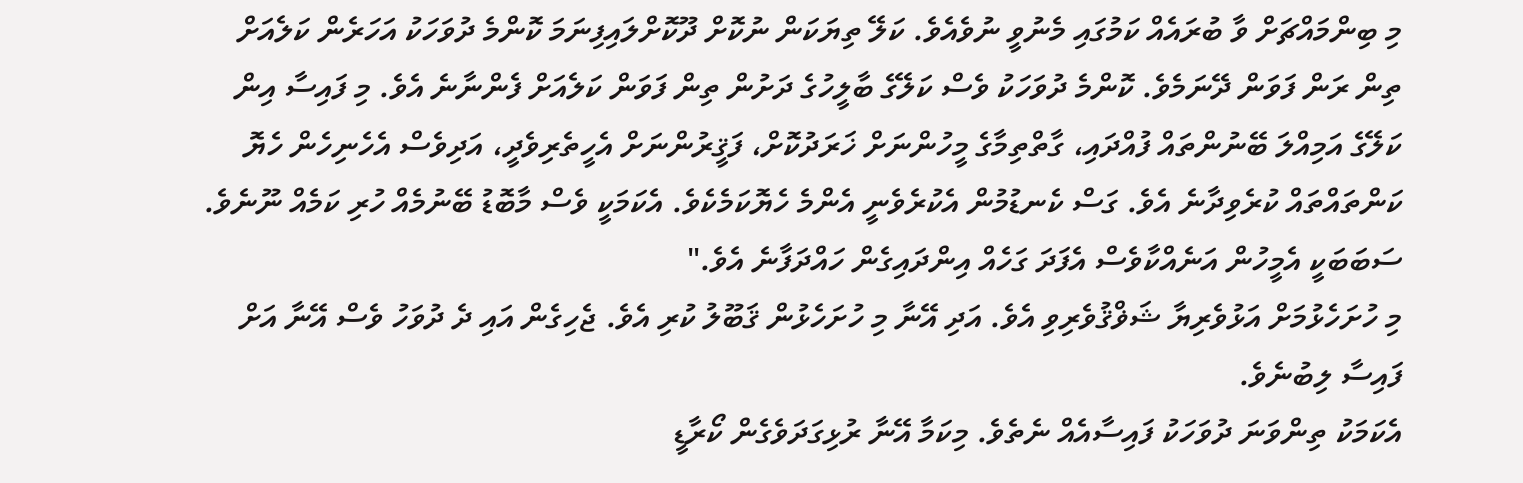މި ބިންމައްޗަށް ވާ ބުރައެއް ކަމުގައި މެނުވީ ނުވެއެވެ. ކަލޭ ތިޔަކަން ނުކޮށް ދޫކޮށްލައިފިނަމަ ކޮންމެ ދުވަހަކު އަހަރެން ކަލެއަށް ތިން ރަން ފަވަން ދޭނަމެވެ. ކޮންމެ ދުވަހަކު ވެސް ކަލޭގެ ބާލީހުގެ ދަށުން ތިން ފަވަން ކަލެއަށް ފެންނާނެ އެވެ. މި ފައިސާ އިން ކަލޭގެ އަމިއްލަ ބޭނުންތައް ފުއްދައި، ގާތްތިމާގެ މީހުންނަށް ޚަރަދުކޮށް، ފަޤީރުންނަށް އެހީތެރިވެދީ، އަދިވެސް އެހެނިހެން ހެޔޮ ކަންތައްތައް ކުރެވިދާނެ އެވެ. ގަސް ކެނޑުމުން އެކުރެވެނީ އެންމެ ހެޔޮކަމެކެވެ. އެކަމަކީ ވެސް މާބޮޑު ބޭނުމެއް ހުރި ކަމެއް ނޫނެވެ. ސަބަބަކީ އެމީހުން އަނެއްކާވެސް އެފަދަ ގަހެއް އިންދައިގެން ހައްދަފާނެ އެވެ."
މި ހުށަހެޅުމަށް އަޅުވެރިޔާ ޝަޥްޤުވެރިވި އެވެ. އަދި އޭނާ މި ހުށަހެޅުން ޤަބޫލު ކުރި އެވެ. ޖެހިގެން އައި ދެ ދުވަހު ވެސް އޭނާ އަށް ފައިސާ ލިބުނެވެ.
އެކަމަކު ތިންވަނަ ދުވަހަކު ފައިސާއެއް ނެތެވެ. މިކަމާ އޭނާ ރުޅިގަދަވެގެން ކޯރާޑީ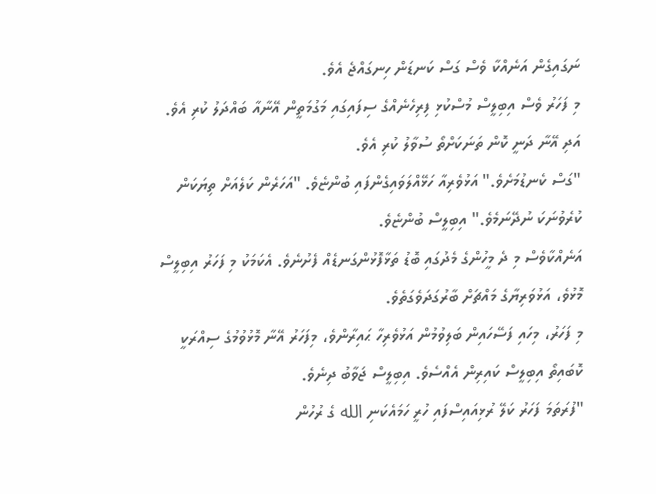ނަގައިގެން އަނެއްކާ ވެސް ގަސް ކަނޑަން ހިނގައްޖެ އެވެ.
މި ފަހަރު ވެސް އިބިލީސް މުސްކުޅި ފިރިހެނެއްގެ ސިފައިގައި މަގުމަތީން އޭނާއާ ބައްދަލު ކުރި އެވެ. އަދި އޭނާ ދަނީ ކޮން ތަނަކަށްތޯ ސުވާލު ކުރި އެވެ.
"ގަސް ކެނޑުމަށެވެ." އަޅުވެރިއާ ހަޅޭއްލަވައިގެންފައި ބުންޏެވެ. "އަހަރެން ކަލެއަށް ތިޔަކަން ކުރެވުނަކަ ނުދޭނަމެވެ." އިބިލީސް ބުންޏެވެ.
އަނެއްކާވެސް މި ދެ މީހުންގެ މެދުގައި ބޮޑު ތަޅާފޮޅުންގަނޑެއް ފެށުނެވެ. އެކަމަކު މި ފަހަރު އިބިލީސް މޮޅުވެ، އަޅުވަރިޔާގެ މައްޗަށް ބާރުގަދަވެގަތެވެ.
މި ފަހަރު، މިހައި ފަސޭހައިން ބަލިވުމުން އަޅުވެރިހާ ޙައިރާންވެ، މިފަހަރު އޭނާ މޮޅުވުމުގެ ސިއްރަކީ ކޮބައިތޯ އިބިލީސް ކައިރިން އެއްސެވެ. އިބިލީސް ޖަވާބު ދިނެވެ.
"ފުރަތަމަ ފަހަރު ކަލޭ ރުޅިއައިސްފައި ހުރީ ހަމައެކަނި الله ގެ ރުހުން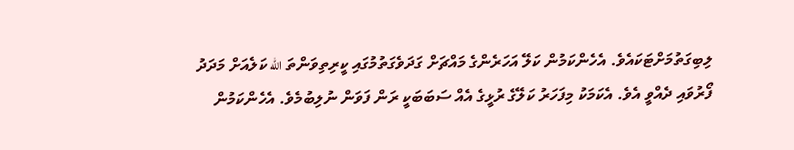ލިބިގަތުމަށްޓަކައެވެ. އެހެންކަމުން ކަލޭ އަހަރެންގެ މައްޗަށް ގަދަވެގަތުމުގައި ކީރިތިވަންތަ الله ކަލެއަށް މަދަދު ފޯރުވައި ދެއްވީ އެވެ. އެކަމަކު މިފަހަރު ކަލޭގެ ރުޅީގެ އެއް ސަބަބަކީ ރަން ފަވަން ނުލިބުމެވެ. އެހެންކަމުން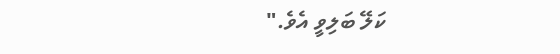ކަލޭ ބަލިވީ އެވެ."